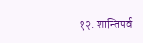१२. शान्तिपर्व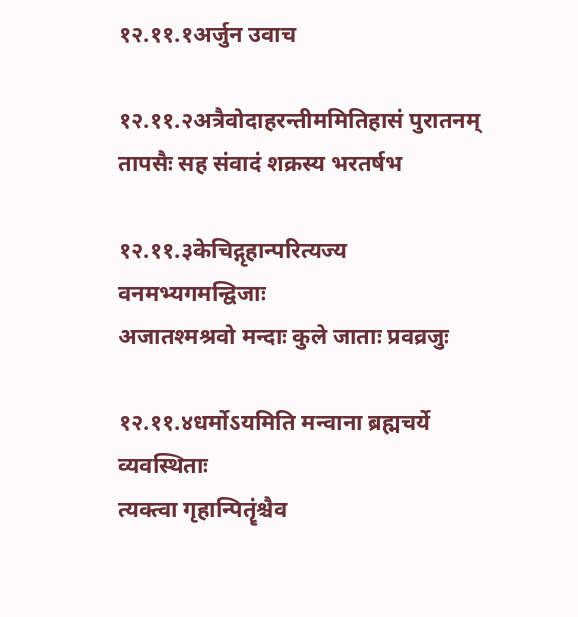१२.११.१अर्जुन उवाच

१२.११.२अत्रैवोदाहरन्तीममितिहासं पुरातनम्
तापसैः सह संवादं शक्रस्य भरतर्षभ

१२.११.३केचिद्गृहान्परित्यज्य वनमभ्यगमन्द्विजाः
अजातश्मश्रवो मन्दाः कुले जाताः प्रवव्रजुः

१२.११.४धर्मोऽयमिति मन्वाना ब्रह्मचर्ये व्यवस्थिताः
त्यक्त्वा गृहान्पितॄंश्चैव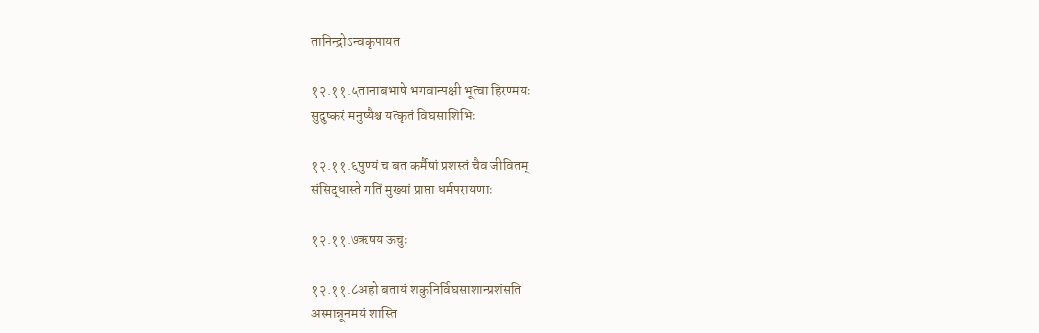तानिन्द्रोऽन्वकृपायत

१२.११.५तानाबभाषे भगवान्पक्षी भूत्वा हिरण्मयः
सुदुष्करं मनुष्यैश्च यत्कृतं विघसाशिभिः

१२.११.६पुण्यं च बत कर्मैषां प्रशस्तं चैव जीवितम्
संसिद्धास्ते गतिं मुख्यां प्राप्ता धर्मपरायणाः

१२.११.७ऋषय ऊचुः

१२.११.८अहो बतायं शकुनिर्विघसाशान्प्रशंसति
अस्मान्नूनमयं शास्ति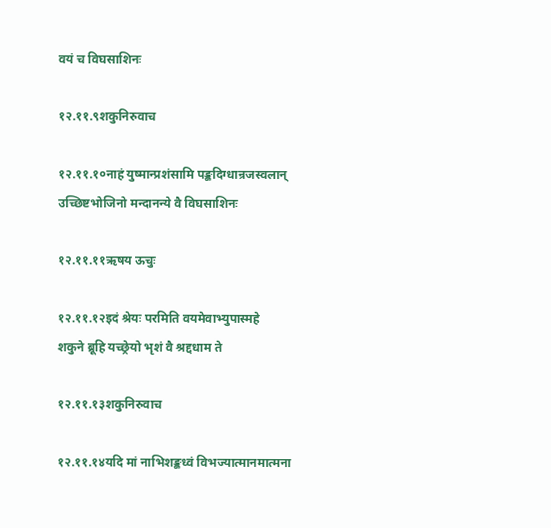वयं च विघसाशिनः

१२.११.९शकुनिरुवाच

१२.११.१०नाहं युष्मान्प्रशंसामि पङ्कदिग्धान्रजस्वलान्
उच्छिष्टभोजिनो मन्दानन्ये वै विघसाशिनः

१२.११.११ऋषय ऊचुः

१२.११.१२इदं श्रेयः परमिति वयमेवाभ्युपास्महे
शकुने ब्रूहि यच्छ्रेयो भृशं वै श्रद्दधाम ते

१२.११.१३शकुनिरुवाच

१२.११.१४यदि मां नाभिशङ्कध्वं विभज्यात्मानमात्मना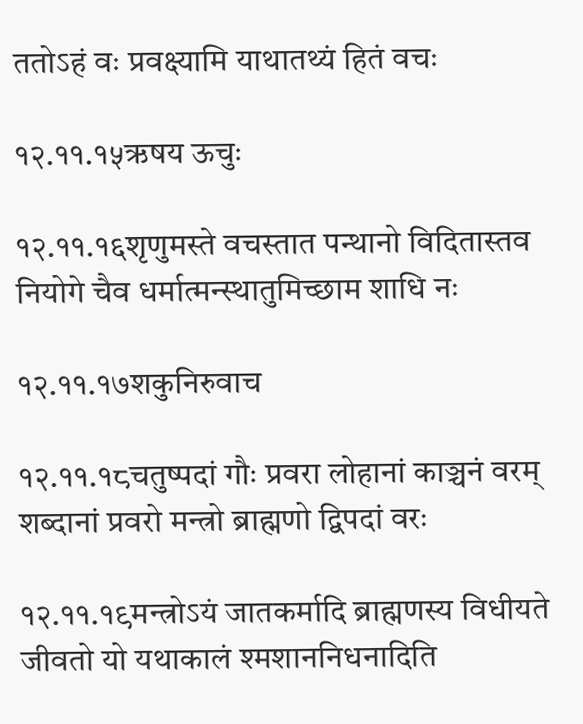ततोऽहं वः प्रवक्ष्यामि याथातथ्यं हितं वचः

१२.११.१५ऋषय ऊचुः

१२.११.१६शृणुमस्ते वचस्तात पन्थानो विदितास्तव
नियोगे चैव धर्मात्मन्स्थातुमिच्छाम शाधि नः

१२.११.१७शकुनिरुवाच

१२.११.१८चतुष्पदां गौः प्रवरा लोहानां काञ्चनं वरम्
शब्दानां प्रवरो मन्त्रो ब्राह्मणो द्विपदां वरः

१२.११.१९मन्त्रोऽयं जातकर्मादि ब्राह्मणस्य विधीयते
जीवतो यो यथाकालं श्मशाननिधनादिति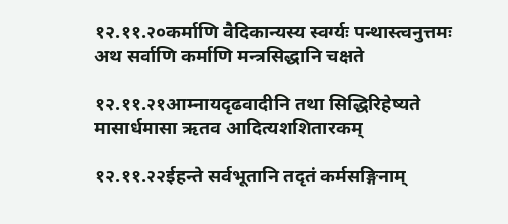१२.११.२०कर्माणि वैदिकान्यस्य स्वर्ग्यः पन्थास्त्वनुत्तमः
अथ सर्वाणि कर्माणि मन्त्रसिद्धानि चक्षते

१२.११.२१आम्नायदृढवादीनि तथा सिद्धिरिहेष्यते
मासार्धमासा ऋतव आदित्यशशितारकम्

१२.११.२२ईहन्ते सर्वभूतानि तदृतं कर्मसङ्गिनाम्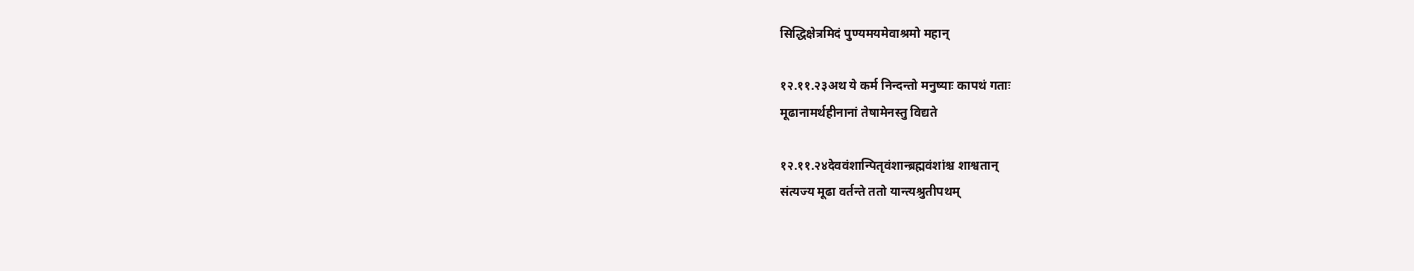सिद्धिक्षेत्रमिदं पुण्यमयमेवाश्रमो महान्

१२.११.२३अथ ये कर्म निन्दन्तो मनुष्याः कापथं गताः
मूढानामर्थहीनानां तेषामेनस्तु विद्यते

१२.११.२४देववंशान्पितृवंशान्ब्रह्मवंशांश्च शाश्वतान्
संत्यज्य मूढा वर्तन्ते ततो यान्त्यश्रुतीपथम्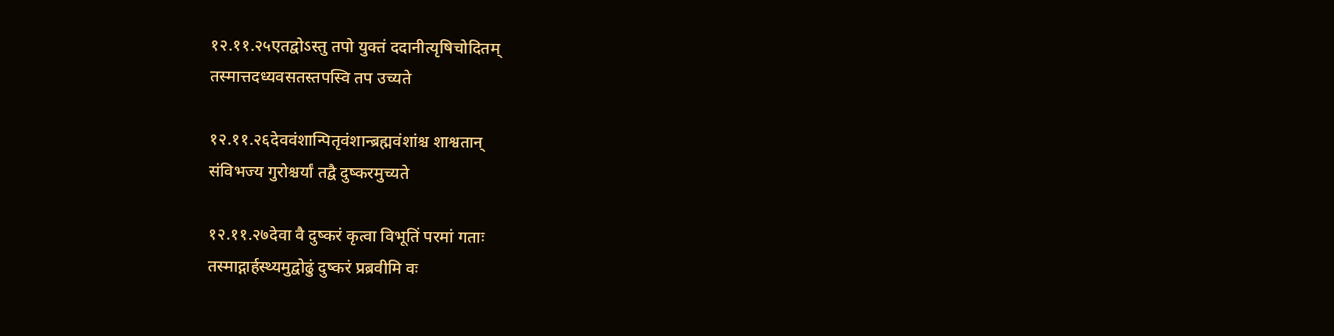१२.११.२५एतद्वोऽस्तु तपो युक्तं ददानीत्यृषिचोदितम्
तस्मात्तदध्यवसतस्तपस्वि तप उच्यते

१२.११.२६देववंशान्पितृवंशान्ब्रह्मवंशांश्च शाश्वतान्
संविभज्य गुरोश्चर्यां तद्वै दुष्करमुच्यते

१२.११.२७देवा वै दुष्करं कृत्वा विभूतिं परमां गताः
तस्माद्गार्हस्थ्यमुद्वोढुं दुष्करं प्रब्रवीमि वः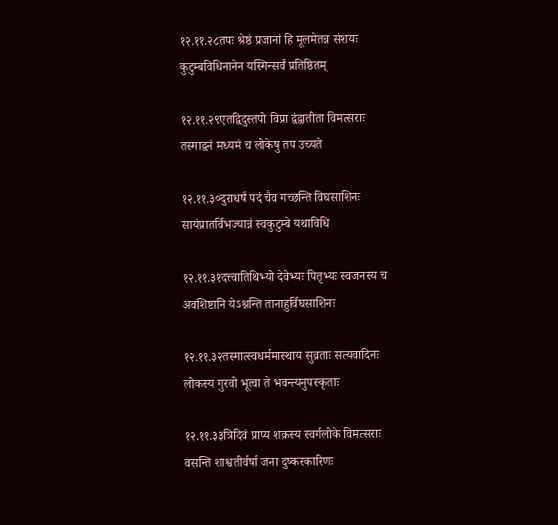१२.११.२८तपः श्रेष्ठं प्रजानां हि मूलमेतन्न संशयः
कुटुम्बविधिनानेन यस्मिन्सर्वं प्रतिष्ठितम्

१२.११.२९एतद्विदुस्तपो विप्रा द्वंद्वातीता विमत्सराः
तस्माद्वनं मध्यमं च लोकेषु तप उच्यते

१२.११.३०दुराधर्षं पदं चैव गच्छन्ति विघसाशिनः
सायंप्रातर्विभज्यान्नं स्वकुटुम्बे यथाविधि

१२.११.३१दत्त्वातिथिभ्यो देवेभ्यः पितृभ्यः स्वजनस्य च
अवशिष्टानि येऽश्नन्ति तानाहुर्विघसाशिनः

१२.११.३२तस्मात्स्वधर्ममास्थाय सुव्रताः सत्यवादिनः
लोकस्य गुरवो भूत्वा ते भवन्त्यनुपस्कृताः

१२.११.३३त्रिदिवं प्राप्य शक्रस्य स्वर्गलोके विमत्सराः
वसन्ति शाश्वतीर्वर्षा जना दुष्करकारिणः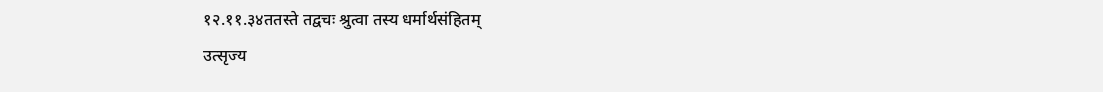१२.११.३४ततस्ते तद्वचः श्रुत्वा तस्य धर्मार्थसंहितम्
उत्सृज्य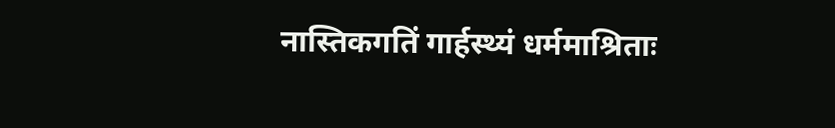नास्तिकगतिं गार्हस्थ्यं धर्ममाश्रिताः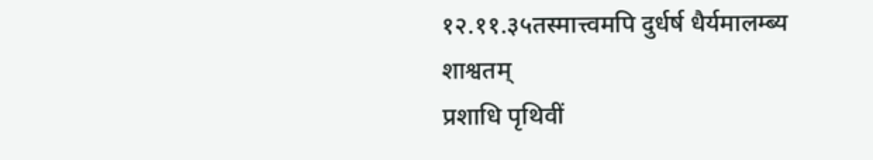१२.११.३५तस्मात्त्वमपि दुर्धर्ष धैर्यमालम्ब्य शाश्वतम्
प्रशाधि पृथिवीं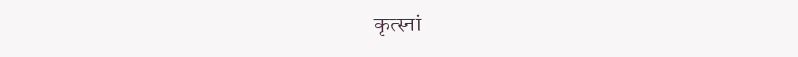कृत्स्नां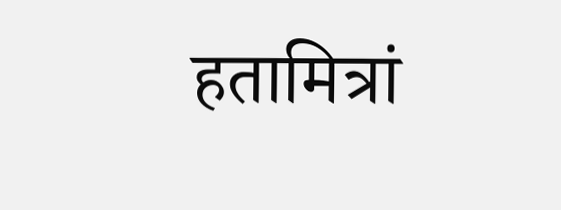हतामित्रां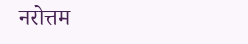नरोत्तम